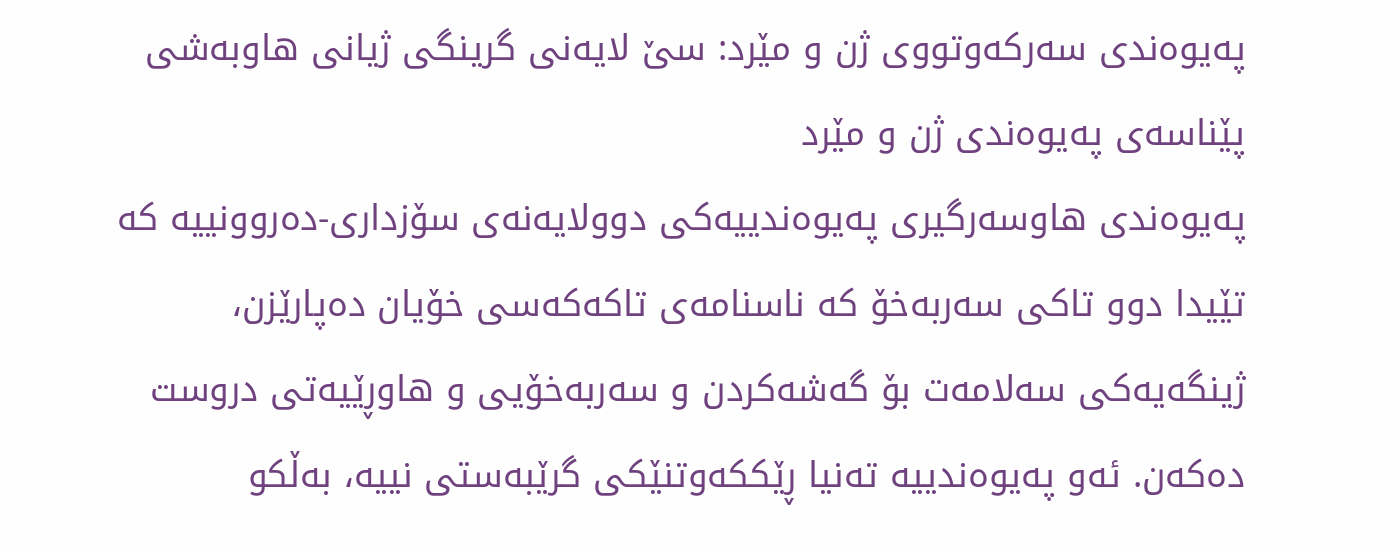پەیوەندی سەرکەوتووی ژن و مێرد: سێ لایەنی گرینگی ژیانی هاوبەشی
پێناسەی پەیوەندی ژن و مێرد
پەیوەندی هاوسەرگیری پەیوەندییەکی دوولایەنەی سۆزداری-دەروونییە کە تێیدا دوو تاکی سەربەخۆ کە ناسنامەی تاکەکەسی خۆیان دەپارێزن، ژینگەیەکی سەلامەت بۆ گەشەکردن و سەربەخۆیی و هاوڕێیەتی دروست دەکەن. ئەو پەیوەندییە تەنیا ڕێککەوتنێکی گرێبەستی نییە، بەڵکو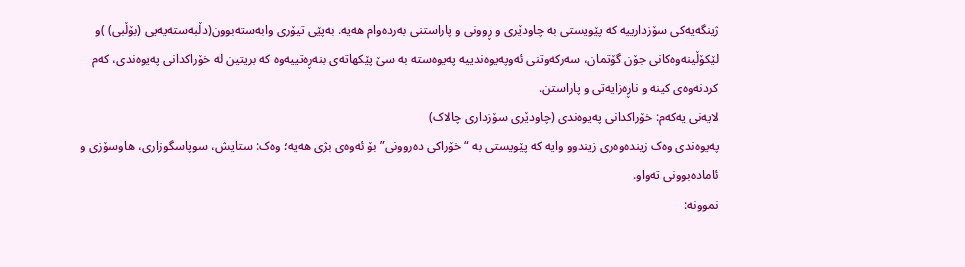ژینگەیەکی سۆزدارییە کە پێویستی بە چاودێری و ڕوونی و پاراستنی بەردەوام هەیە. بەپێی تیۆری وابەستەبوون(دڵبەستەیەیی (بۆڵبی) )و لێکۆڵینەوەکانی جۆن گۆتمان، سەرکەوتنی ئەوپەیوەندییە پەیوەستە بە سێ پێکهاتەی بنەڕەتییەوە کە بریتین لە خۆراکدانی پەیوەندی، کەم کردنەوەی کینە و ناڕەزایەتی و پاراستن.
لایەنی یەکەم: خۆراکدانی پەیوەندی (چاودێری سۆزداری چالاک)
پەیوەندی وەک زیندەوەری زیندوو وایە کە پێویستی بە “خۆراکی دەروونی” بۆ ئەوەی بژی هەیە؛ وەک: ستایش، سوپاسگوزاری، هاوسۆزی و ئامادەبوونی تەواو.
نموونە: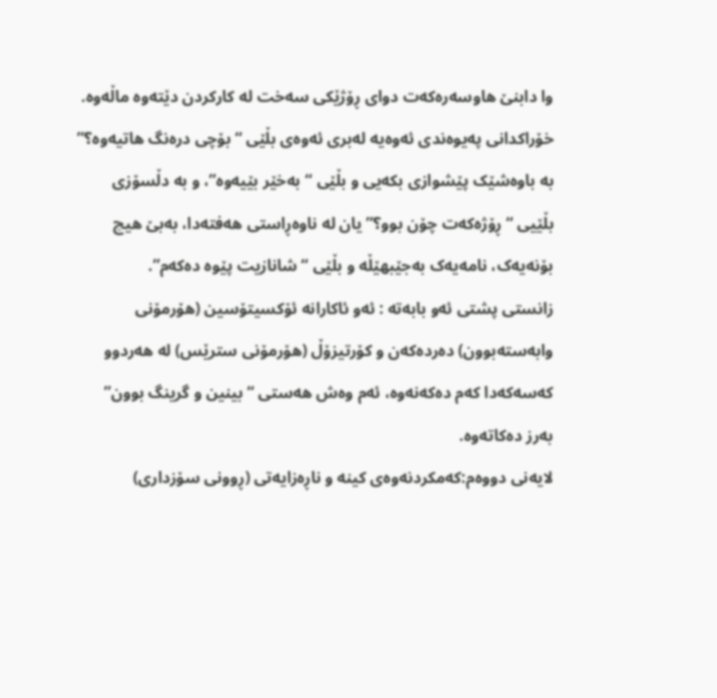وا دابنێ هاوسەرەکەت دوای ڕۆژێکی سەخت لە کارکردن دێتەوە ماڵەوە. خۆراکدانی پەیوەندی ئەوەیە لەبری ئەوەی بڵێی “بۆچی درەنگ هاتیەوە؟” بە باوەشێک پێشوازی بکەیی و بڵێی “بەخێر بێیەوە”، و بە دڵسۆزی بڵێیی “ڕۆژەکەت چۆن بوو؟” یان لە ناوەڕاستی هەفتەدا، بەبێ هیچ بۆنەیەک، نامەیەک بەجێبهێڵە و بڵێی “شانازیت پێوە دەکەم”.
زانستی پشتی ئەو بابەتە : ئەو ئاکارانە ئۆکسیتۆسین (هۆرمۆنی وابەستەبوون) دەردەکەن و کۆرتیزۆڵ (هۆرمۆنی سترێس) لە هەردوو کەسەکەدا کەم دەکەنەوە، ئەم وەش هەستی “بینین و گرینگ بوون” بەرز دەکاتەوە.
لایەنی دووەم:کەمکردنەوەی کینە و ناڕەزایەتی (ڕوونی سۆزداری)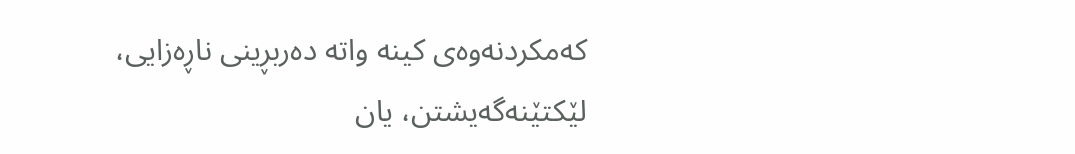کەمکردنەوەی کینە واتە دەربڕینی ناڕەزایی، لێکتێنەگەیشتن، یان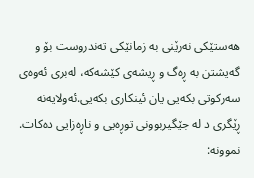هەستێکی نەرێنی بە زمانێکی تەندروست بۆ و گەیشتن بە ڕەگ و ڕیشەی کێشەکە، لەبری ئەوەی سەرکوتی بکەیی یان ئینکاری بکەیی.ئەولایەنە ڕێگری د لە جێگیربوونی توڕەیی و ناڕەزایی دەکات.
نموونە: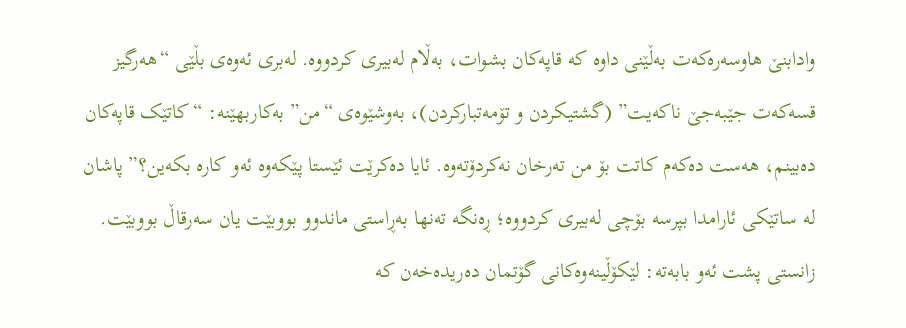وادابنێ هاوسەرەکەت بەڵێنی داوە کە قاپەکان بشوات، بەڵام لەبیری کردووە. لەبری ئەوەی بڵێی “هەرگیز قسەکەت جێبەجێ ناکەیت” (گشتیکردن و تۆمەتبارکردن)، بەوشێوەی “من” بەکاربهێنە: “کاتێک قاپەکان دەبینم، هەست دەکەم کاتت بۆ من تەرخان نەکردۆتەوە. ئایا دەکرێت ئێستا پێکەوە ئەو کارە بکەین؟” پاشان لە ساتێکی ئارامدا بپرسە بۆچی لەبیری کردووە؛ ڕەنگە تەنها بەڕاستی ماندوو بووبێت یان سەرقاڵ بووبێت.
زانستی پشت ئەو بابەتە: لێکۆڵینەوەکانی گۆتمان دەریدەخەن کە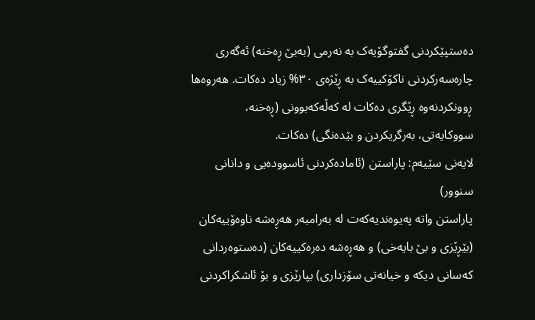دەستپێکردنی گفتوگۆیەک بە نەرمی (بەبێ ڕەخنە) ئەگەری چارەسەرکردنی ناکۆکییەک بە ڕێژەی ٣٠% زیاد دەکات. هەروەها ڕوونکردنەوە ڕێگری دەکات لە کەڵەکەبوونی (ڕەخنە، سووکایەتی، بەرگریکردن و بێدەنگی) دەکات.
لایەنی سێیەم: پاراستن (ئامادەکردنی ئاسوودەیی و دانانی سنوور)
پاراستن واتە پەیوەندیەکەت لە بەرامبەر هەڕەشە ناوەۆییەکان (بێڕێزی و بێ بایەخی) و هەڕەشە دەرەکییەکان (دەستوەردانی کەسانی دیکە و خیانەتی سۆزداری) بپارێزی و بۆ ئاشکراکردنی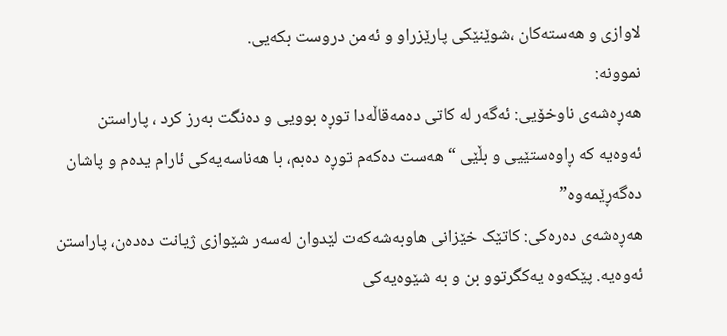لاوازی و هەستەکان ،شوێنێکی پارێزراو و ئەمن دروست بکەیی.
نموونە:
هەڕەشەی ناوخۆیی: ئەگەر لە کاتی دەمەقاڵەدا توڕە بوویی و دەنگت بەرز کرد ، پاراستن ئەوەیە کە ڕاوەستێیی و بڵێی “هەست دەکەم توڕە دەبم، با هەناسەیەکی ئارام یدەم و پاشان دەگەڕێمەوە”
هەڕەشەی دەرەکی: کاتێک خێزانی هاوبەشەکەت لێدوان لەسەر شێوازی ژیانت دەدەن، پاراستن ئەوەیە. پێکەوە یەکگرتوو بن و بە شێوەیەکی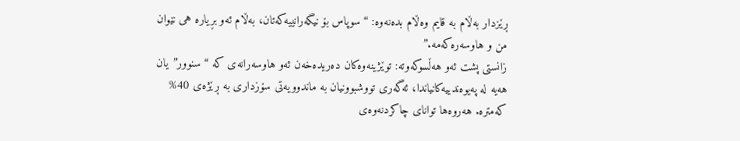ڕێزدار بەڵام بە قایم وەڵام بدەنەوە: “سوپاس بۆ نیگەرانییەکەتان، بەڵام ئەو بڕیارە هی نێوان من و هاوسەرەکەمە.”
زانستی پشت ئەو هەڵسوکەوتە: توێژینەوەکان دەریدەخەن ئەو هاوسەرانەی کە “سنوور”یان هەیە لە پەیوەندییەکانیاندا، ئەگەری تووشبوونیان بە ماندوویەتی سۆزداری بە ڕێژەی 40% کەمترە. هەروەها توانای چاکردنەوەی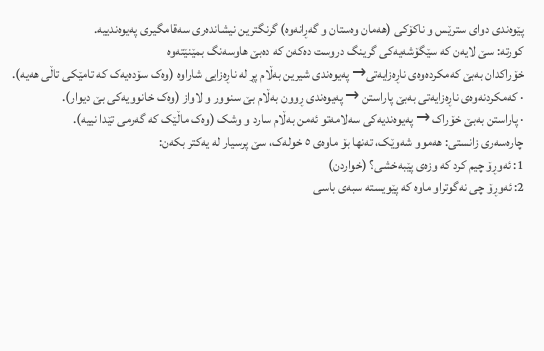پێوەندی دوای سترێس و ناکۆکی (هەمان وەستان و گەڕانەوە) گرنگترین نیشاندەری سەقامگیری پەیوەندییە.
کورتە: سێ لایەن کە سێگۆشەیەکی گرینگ دروست دەکەن کە دەبێ هاوسەنگ بمێنێتەوە
خۆراکدان بەبێ کەمکردەوەی ناڕەزایەتی→ پەیوەندی شیرین بەڵام پڕ لە ناڕەزایی شاراوە (وەک سۆدەیەک کە تامێکی تاڵی هەیە).
· کەمکردنەوەی ناڕەزایەتی بەبێ پاراستن → پەیوەندی ڕوون بەڵام بێ سنوور و لاواز (وەک خانوویەکی بێ دیوار).
· پاراستن بەبێ خۆراک → پەیوەندیەکی سەلامەتو ئەمن بەڵام سارد و وشک (وەک ماڵێک کە گەرمی تێدا نییە).
چارەسەری زانستی: هەموو شەوێک، تەنها بۆ ماوەی ٥ خولەک، سێ پرسیار لە یەکتر بکەن:
1: ئەوڕۆ چیم کرد کە وزەی پێبەخشی؟ (خواردن)
2: ئەوڕۆ چی نەگوتراو ماوە کە پێویستە سبەی باسی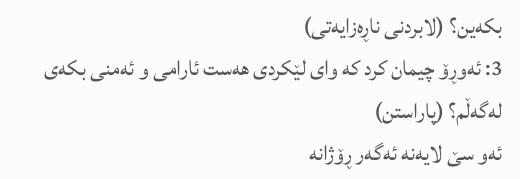بکەین؟ (لابردنی ناڕەزایەتی)
3: ئەوڕۆ چیمان کرد کە وای لێکردی هەست ئارامی و ئەمنی بکەی لەگەڵم؟ (پاراستن)
ئەو سێ لایەنە ئەگەر ڕۆژانە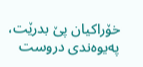خۆراکیان پێ بدرێت، پەیوەندی دروست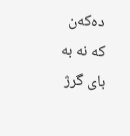دەکەن کە نە بە بای گرژ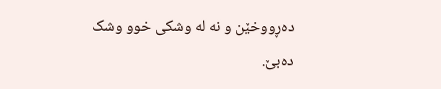دەڕووخێن و نە لە وشکی خوو وشک دەبێ.